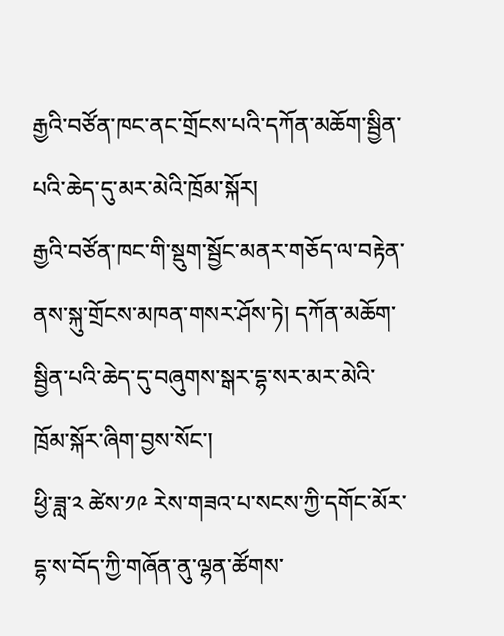རྒྱའི་བཙོན་ཁང་ནང་གྲོངས་པའི་དཀོན་མཆོག་སྦྱིན་པའི་ཆེད་དུ་མར་མེའི་ཁྲོམ་སྐོར།
རྒྱའི་བཙོན་ཁང་གི་སྡུག་སྦྱོང་མནར་གཅོད་ལ་བརྟེན་ནས་སྐུ་གྲོངས་མཁན་གསར་ཤོས་ཏེ། དཀོན་མཆོག་སྦྱིན་པའི་ཆེད་དུ་བཞུགས་སྒར་དྷ་སར་མར་མེའི་ཁྲོམ་སྐོར་ཞིག་བྱས་སོང་།
ཕྱི་ཟླ་༢ ཚེས་༡༩ རེས་གཟའ་པ་སངས་ཀྱི་དགོང་མོར་དྷ་ས་བོད་ཀྱི་གཞོན་ནུ་ལྷན་ཚོགས་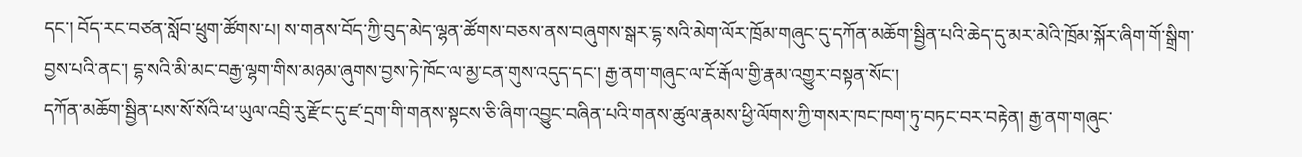དང་། བོད་རང་བཙན་སློབ་ཕྲུག་ཚོགས་པ། ས་གནས་བོད་ཀྱི་བུད་མེད་ལྷན་ཚོགས་བཅས་ནས་བཞུགས་སྒར་དྷ་སའི་མེག་ལོར་ཁྲོམ་གཞུང་དུ་དཀོན་མཆོག་སྦྱིན་པའི་ཆེད་དུ་མར་མེའི་ཁྲོམ་སྐོར་ཞིག་གོ་སྒྲིག་བྱས་པའི་ནང་། དྷ་སའི་མི་མང་བརྒྱ་ལྷག་གིས་མཉམ་ཞུགས་བྱས་ཏེ་ཁོང་ལ་མྱ་ངན་གུས་འདུད་དང་། རྒྱ་ནག་གཞུང་ལ་ངོ་རྒོལ་གྱི་རྣམ་འགྱུར་བསྟན་སོང་།
དཀོན་མཆོག་སྦྱིན་པས་སོ་སོའི་ཕ་ཡུལ་འབྲི་རུ་རྫོང་དུ་ཛ་དྲག་གི་གནས་སྟངས་ཅི་ཞིག་འབྱུང་བཞིན་པའི་གནས་ཚུལ་རྣམས་ཕྱི་ལོགས་ཀྱི་གསར་ཁང་ཁག་ཏུ་བཏང་བར་བརྟེན། རྒྱ་ནག་གཞུང་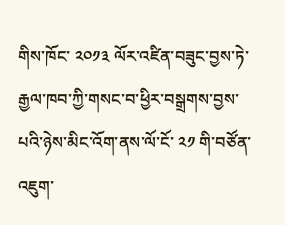གིས་ཁོང་ ༢༠༡༣ ལོར་འཛིན་བཟུང་བྱས་ཏེ་རྒྱལ་ཁབ་ཀྱི་གསང་བ་ཕྱིར་བསྒྲགས་བྱས་པའི་ཉེས་མིང་འོག་ནས་ལོ་ངོ་ ༢༡ གི་བཙོན་འཇུག་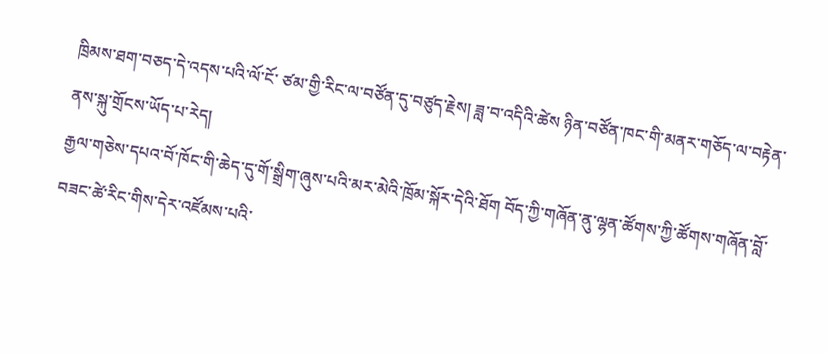ཁྲིམས་ཐག་བཅད་དེ་འདས་པའི་ལོ་ངོ་ ཙམ་གྱི་རིང་ལ་བཙོན་དུ་བཙུད་རྗེས། ཟླ་བ་འདིའི་ཚེས ཉིན་བཙོན་ཁང་གི་མནར་གཅོད་ལ་བརྟེན་ནས་སྐུ་གྲོངས་ཡོད་པ་རེད།
རྒྱལ་གཅེས་དཔའ་བོ་ཁོང་གི་ཆེད་དུ་གོ་སྒྲིག་ཞུས་པའི་མར་མེའི་ཁྲོམ་སྐོར་དེའི་ཐོག བོད་ཀྱི་གཞོན་ནུ་ལྷན་ཚོགས་ཀྱི་ཚོགས་གཞོན་བློ་བཟང་ཚེ་རིང་གིས་དེར་འཛོམས་པའི་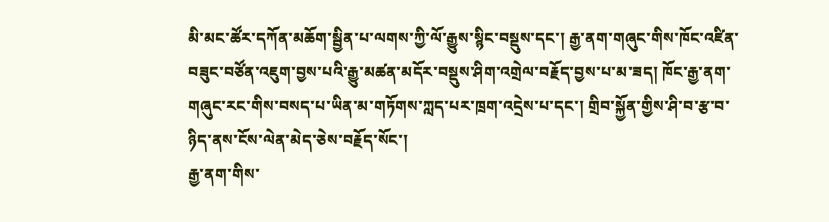མི་མང་ཚོར་དཀོན་མཆོག་སྦྱིན་པ་ལགས་ཀྱི་ལོ་རྒྱུས་སྙིང་བསྡུས་དང་། རྒྱ་ནག་གཞུང་གིས་ཁོང་འཛིན་བཟུང་བཙོན་འཇུག་བྱས་པའི་རྒྱུ་མཚན་མདོར་བསྡུས་ཤིག་འགྲེལ་བརྗོད་བྱས་པ་མ་ཟད། ཁོང་རྒྱ་ནག་གཞུང་རང་གིས་བསད་པ་ཡིན་མ་གཏོགས་ཀླད་པར་ཁྲག་འདྲེས་པ་དང་། གྲིབ་སྐྱོན་གྱིས་ཤི་བ་རྩ་བ་ཉིད་ནས་ངོས་ལེན་མེད་ཅེས་བརྗོད་སོང་།
རྒྱ་ནག་གིས་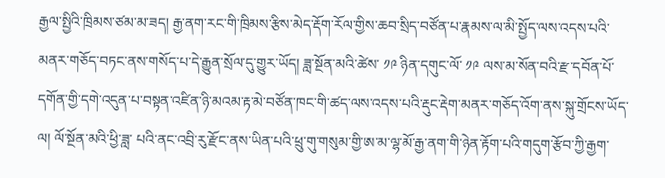རྒྱལ་སྤྱིའི་ཁྲིམས་ཙམ་མ་ཟད། རྒྱ་ནག་རང་གི་ཁྲིམས་རྩིས་མེད་རྡོག་རོལ་གྱིས་ཆབ་སྲིད་བཙོན་པ་རྣམས་ལ་མི་སྤྱོད་ལས་འདས་པའི་མནར་གཅོད་བཏང་ནས་གསོད་པ་དེ་རྒྱུན་སྲོལ་དུ་གྱུར་ཡོད། ཟླ་སྔོན་མའི་ཚེས་ ༡༩ ཉིན་དགུང་ལོ་ ༡༩ ལས་མ་སོན་བའི་རྫ་དབོན་པོ་དགོན་གྱི་དགེ་འདུན་པ་བསྟན་འཛིན་ཉི་མའམ་རྟ་མེ་བཙོན་ཁང་གི་ཚད་ལས་འདས་པའི་རྡུང་རྡེག་མནར་གཅོད་འོག་ནས་སྐུ་གྲོངས་ཡོད་ལ། ལོ་སྔོན་མའི་ཕྱི་ཟླ་ པའི་ནང་འབྲི་རུ་རྫོང་ནས་ཡིན་པའི་ཕྲུ་གུ་གསུམ་གྱི་ཨ་མ་ལྷ་མོ་རྒྱ་ནག་གི་ཉེན་རྟོག་པའི་གདུག་རྩོབ་ཀྱི་རྒྱག་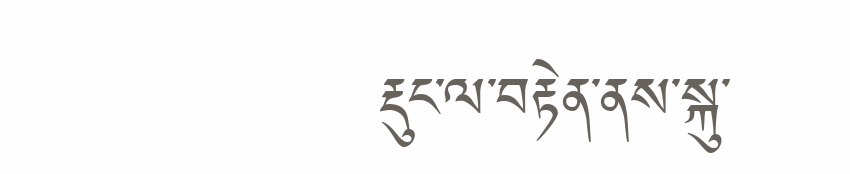རྡུང་ལ་བརྟེན་ནས་སྐུ་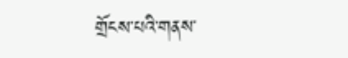གྲོངས་པའི་གནས་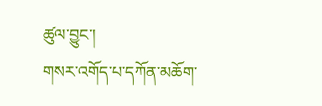ཚུལ་བྱུང་།
གསར་འགོད་པ་དཀོན་མཆོག་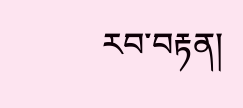རབ་བརྟན།